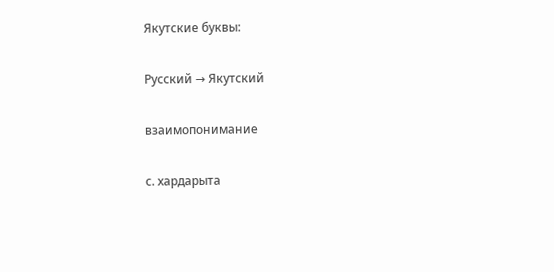Якутские буквы:

Русский → Якутский

взаимопонимание

с. хардарыта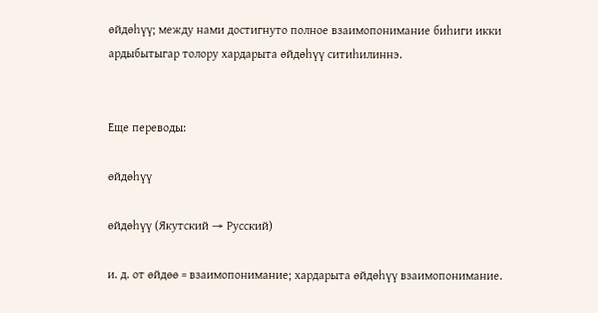өйдөһүү; между нами достигнуто полное взаимопонимание биһиги икки ардыбытыгар толору хардарыта өйдөһүү ситиһилиннэ.


Еще переводы:

өйдөһүү

өйдөһүү (Якутский → Русский)

и. д. от өйдөө = взаимопонимание; хардарыта өйдөһүү взаимопонимание.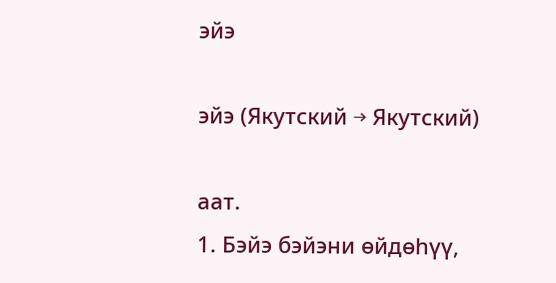эйэ

эйэ (Якутский → Якутский)

аат.
1. Бэйэ бэйэни өйдөһүү,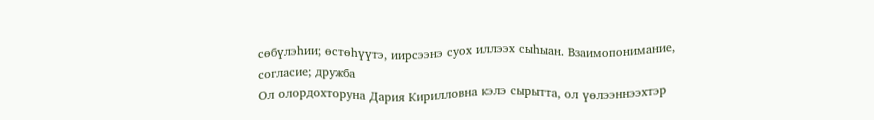сөбүлэһии; өстөһүүтэ, иирсээнэ суох иллээх сыһыан. Взаимопонимание, согласие; дружба
Ол олордохторуна Дария Кирилловна кэлэ сырытта, ол үөлээннээхтэр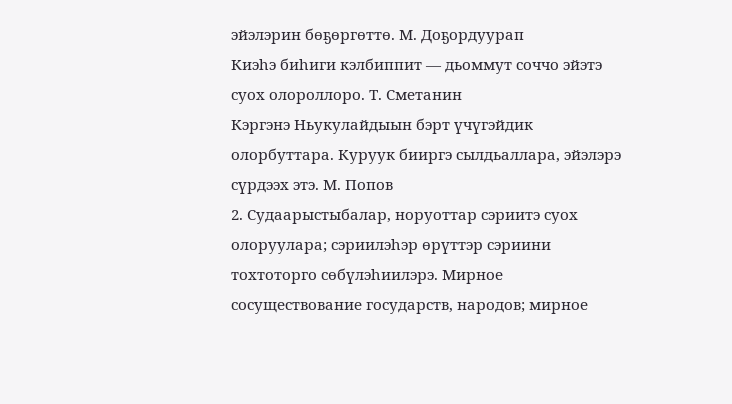эйэлэрин бөҕөргөттө. М. Доҕордуурап
Киэһэ биһиги кэлбиппит — дьоммут соччо эйэтэ суох олороллоро. Т. Сметанин
Кэргэнэ Ньукулайдыын бэрт үчүгэйдик олорбуттара. Куруук бииргэ сылдьаллара, эйэлэрэ сүрдээх этэ. М. Попов
2. Судаарыстыбалар, норуоттар сэриитэ суох олоруулара; сэриилэһэр өрүттэр сэриини тохтоторго сөбүлэһиилэрэ. Мирное сосуществование государств, народов; мирное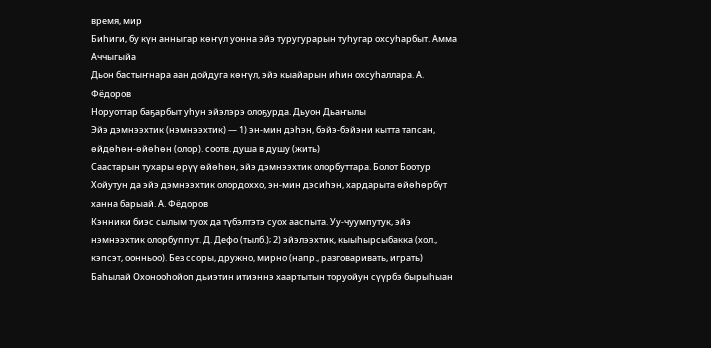время, мир
Биһиги, бу күн анныгар көҥүл уонна эйэ туругурарын туһугар охсуһарбыт. Амма Аччыгыйа
Дьон бастыҥнара аан дойдуга көҥүл, эйэ кыайарын иһин охсуһаллара. А. Фёдоров
Норуоттар баҕарбыт уһун эйэлэрэ олоҕурда. Дьуон Дьаҥылы
Эйэ дэмнээхтик (нэмнээхтик) — 1) эн-мин дэһэн, бэйэ-бэйэни кытта тапсан, өйдөһөн-өйөһөн (олор). соотв. душа в душу (жить)
Саастарын тухары өрүү өйөһөн, эйэ дэмнээхтик олорбуттара. Болот Боотур
Хойутун да эйэ дэмнээхтик олордоххо, эн-мин дэсиһэн, хардарыта өйөһөрбүт ханна барыай. А. Фёдоров
Кэнники биэс сылым туох да түбэлтэтэ суох ааспыта. Уу-чуумпутук, эйэ нэмнээхтик олорбуппут. Д. Дефо (тылб.); 2) эйэлээхтик, кыыһырсыбакка (хол., кэпсэт, оонньоо). Без ссоры, дружно, мирно (напр., разговаривать, играть)
Баһылай Охонооһойоп дьиэтин итиэннэ хаартытын торуойун сүүрбэ бырыһыан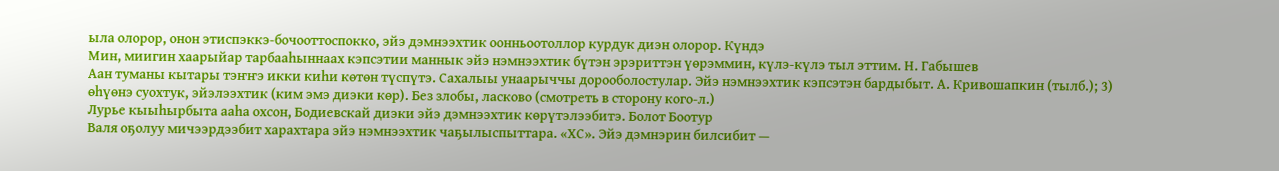ыла олорор, онон этиспэккэ-бочооттоспокко, эйэ дэмнээхтик оонньоотоллор курдук диэн олорор. Күндэ
Мин, миигин хаарыйар тарбааһыннаах кэпсэтии маннык эйэ нэмнээхтик бүтэн эрэриттэн үөрэммин, күлэ-күлэ тыл эттим. Н. Габышев
Аан туманы кытары тэҥҥэ икки киһи көтөн түспүтэ. Сахалыы унаарыччы дорооболостулар. Эйэ нэмнээхтик кэпсэтэн бардыбыт. А. Кривошапкин (тылб.); 3) өһүөнэ суохтук, эйэлээхтик (ким эмэ диэки көр). Без злобы, ласково (смотреть в сторону кого-л.)
Лурье кыыһырбыта ааһа охсон, Бодиевскай диэки эйэ дэмнээхтик көрүтэлээбитэ. Болот Боотур
Валя оҕолуу мичээрдээбит харахтара эйэ нэмнээхтик чаҕылыспыттара. «ХС». Эйэ дэмнэрин билсибит —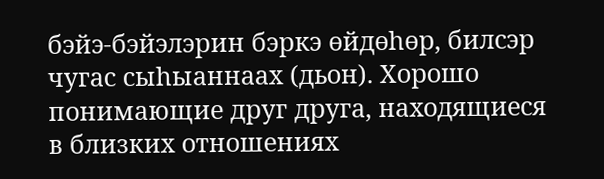бэйэ-бэйэлэрин бэркэ өйдөһөр, билсэр чугас сыһыаннаах (дьон). Хорошо понимающие друг друга, находящиеся в близких отношениях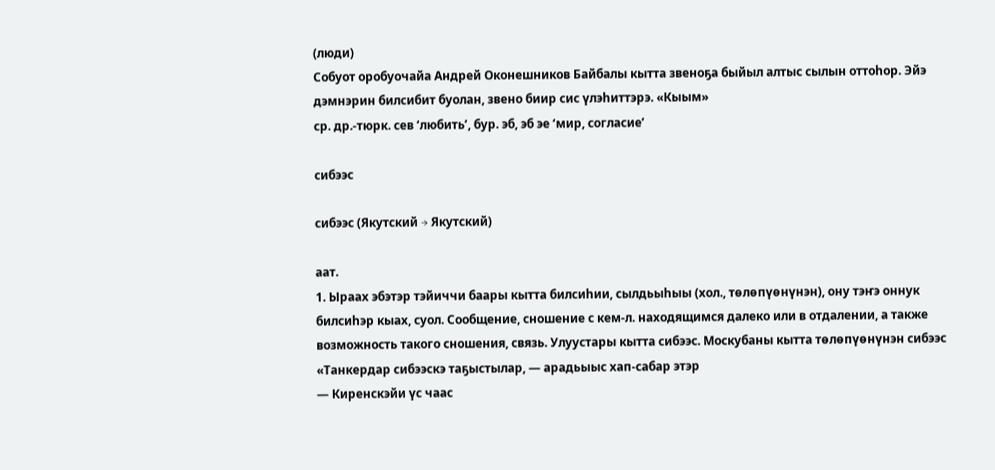(люди)
Собуот оробуочайа Андрей Оконешников Байбалы кытта звеноҕа быйыл алтыс сылын оттоһор. Эйэ дэмнэрин билсибит буолан, звено биир сис үлэһиттэрэ. «Кыым»
ср. др.-тюрк. сев ‘любить’, бур. эб, эб эе ‘мир, согласие’

сибээс

сибээс (Якутский → Якутский)

аат.
1. Ыраах эбэтэр тэйиччи баары кытта билсиһии, сылдьыһыы (хол., төлөпүөнүнэн), ону тэҥэ оннук билсиһэр кыах, суол. Сообщение, сношение с кем-л. находящимся далеко или в отдалении, а также возможность такого сношения, связь. Улуустары кытта сибээс. Москубаны кытта төлөпүөнүнэн сибээс
«Танкердар сибээскэ таҕыстылар, — арадьыыс хап-сабар этэр
— Киренскэйи үс чаас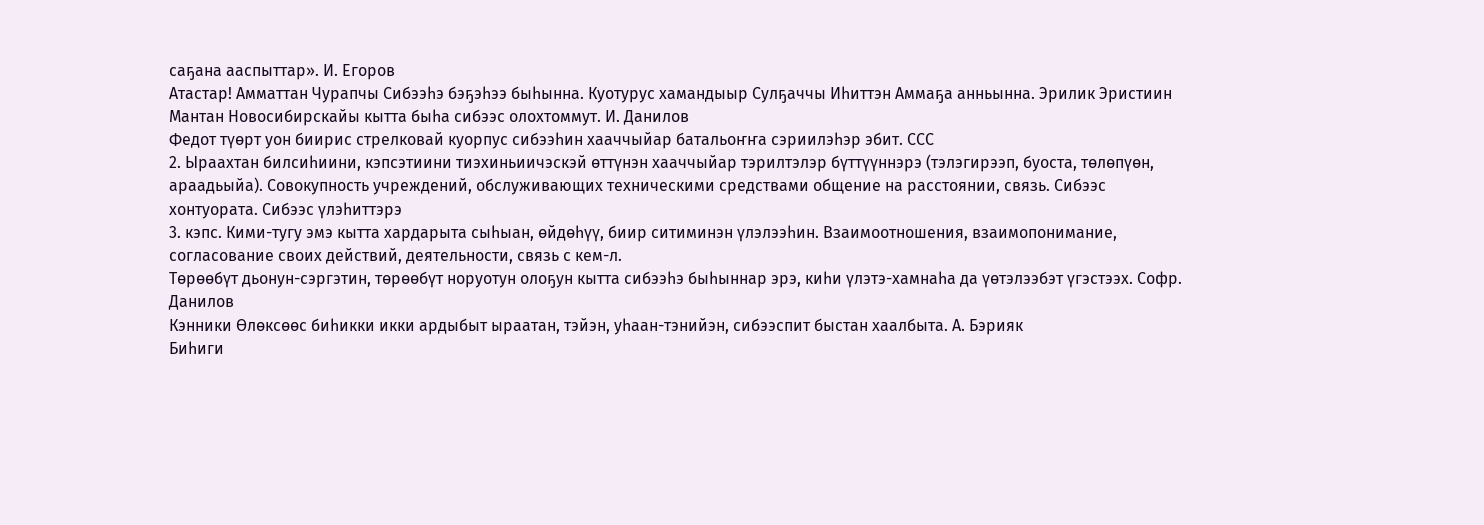саҕана ааспыттар». И. Егоров
Атастар! Амматтан Чурапчы Сибээһэ бэҕэһээ быһынна. Куотурус хамандыыр Сулҕаччы Иһиттэн Аммаҕа анньынна. Эрилик Эристиин
Мантан Новосибирскайы кытта быһа сибээс олохтоммут. И. Данилов
Федот түөрт уон биирис стрелковай куорпус сибээһин хааччыйар батальоҥҥа сэриилэһэр эбит. ССС
2. Ыраахтан билсиһиини, кэпсэтиини тиэхиньиичэскэй өттүнэн хааччыйар тэрилтэлэр бүттүүннэрэ (тэлэгирээп, буоста, төлөпүөн, араадьыйа). Совокупность учреждений, обслуживающих техническими средствами общение на расстоянии, связь. Сибээс хонтуората. Сибээс үлэһиттэрэ
3. кэпс. Кими-тугу эмэ кытта хардарыта сыһыан, өйдөһүү, биир ситиминэн үлэлээһин. Взаимоотношения, взаимопонимание, согласование своих действий, деятельности, связь с кем-л.
Төрөөбүт дьонун-сэргэтин, төрөөбүт норуотун олоҕун кытта сибээһэ быһыннар эрэ, киһи үлэтэ-хамнаһа да үөтэлээбэт үгэстээх. Софр. Данилов
Кэнники Өлөксөөс биһикки икки ардыбыт ыраатан, тэйэн, уһаан-тэнийэн, сибээспит быстан хаалбыта. А. Бэрияк
Биһиги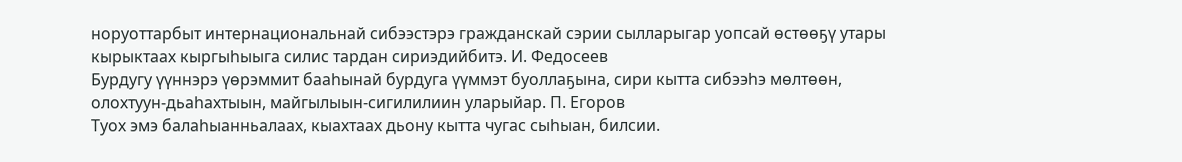норуоттарбыт интернациональнай сибээстэрэ гражданскай сэрии сылларыгар уопсай өстөөҕү утары кырыктаах кыргыһыыга силис тардан сириэдийбитэ. И. Федосеев
Бурдугу үүннэрэ үөрэммит бааһынай бурдуга үүммэт буоллаҕына, сири кытта сибээһэ мөлтөөн, олохтуун-дьаһахтыын, майгылыын-сигилилиин уларыйар. П. Егоров
Туох эмэ балаһыанньалаах, кыахтаах дьону кытта чугас сыһыан, билсии.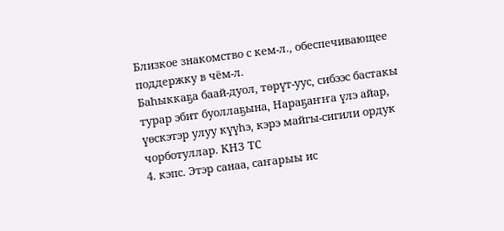Близкое знакомство с кем-л., обеспечивающее поддержку в чём-л.
Баһыккаҕа баай-дуол, төрүт-уус, сибээс бастакы турар эбит буоллаҕына, Нараҕаҥҥа үлэ айар, үөскэтэр улуу күүһэ, кэрэ майгы-сигили ордук чорботуллар. КНЗ ТС
4. кэпс. Этэр санаа, саҥарыы ис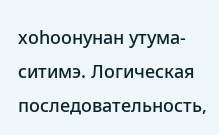хоһоонунан утума-ситимэ. Логическая последовательность,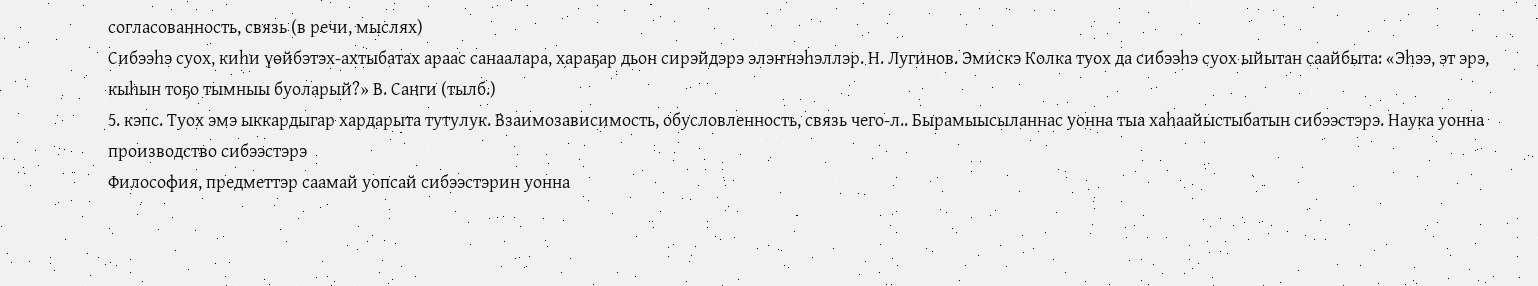согласованность, связь (в речи, мыслях)
Сибээһэ суох, киһи үөйбэтэх-ахтыбатах араас санаалара, хараҕар дьон сирэйдэрэ элэҥнэһэллэр. Н. Лугинов. Эмискэ Колка туох да сибээһэ суох ыйытан саайбыта: «Эһээ, эт эрэ, кыһын тоҕо тымныы буоларый?» В. Санги (тылб.)
5. кэпс. Туох эмэ ыккардыгар хардарыта тутулук. Взаимозависимость, обусловленность, связь чего-л.. Бырамыысыланнас уонна тыа хаһаайыстыбатын сибээстэрэ. Наука уонна производство сибээстэрэ
Философия, предметтэр саамай уопсай сибээстэрин уонна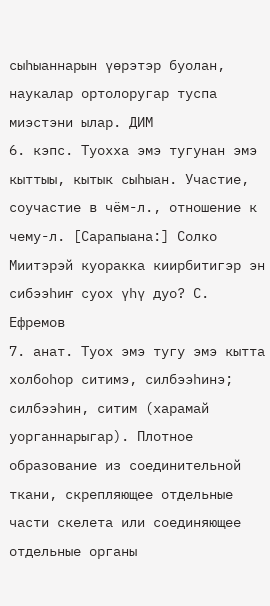сыһыаннарын үөрэтэр буолан, наукалар ортолоругар туспа миэстэни ылар. ДИМ
6. кэпс. Туохха эмэ тугунан эмэ кыттыы, кытык сыһыан. Участие, соучастие в чём-л., отношение к чему-л. [Сарапыана:] Солко Миитэрэй куоракка киирбитигэр эн сибээһиҥ суох үһү дуо? С. Ефремов
7. анат. Туох эмэ тугу эмэ кытта холбоһор ситимэ, силбээһинэ; силбээһин, ситим (харамай уорганнарыгар). Плотное образование из соединительной ткани, скрепляющее отдельные части скелета или соединяющее отдельные органы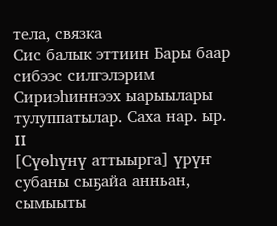тела, связка
Сис балык эттиин Бары баар сибээс силгэлэрим Сириэһиннээх ыарыылары тулуппатылар. Саха нар. ыр. II
[Сүөһүнү аттыырга] үрүҥ субаны сыҕайа анньан, сымыыты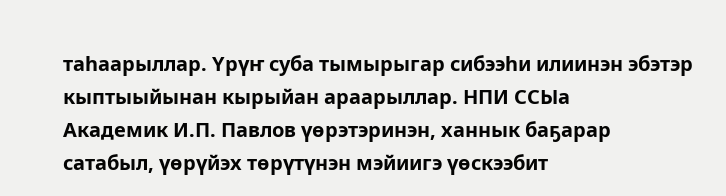таһаарыллар. Үрүҥ суба тымырыгар сибээһи илиинэн эбэтэр кыптыыйынан кырыйан араарыллар. НПИ ССЫа
Академик И.П. Павлов үөрэтэринэн, ханнык баҕарар сатабыл, үөрүйэх төрүтүнэн мэйиигэ үөскээбит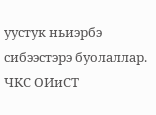уустук ньиэрбэ сибээстэрэ буолаллар. ЧКС ОИиСТ